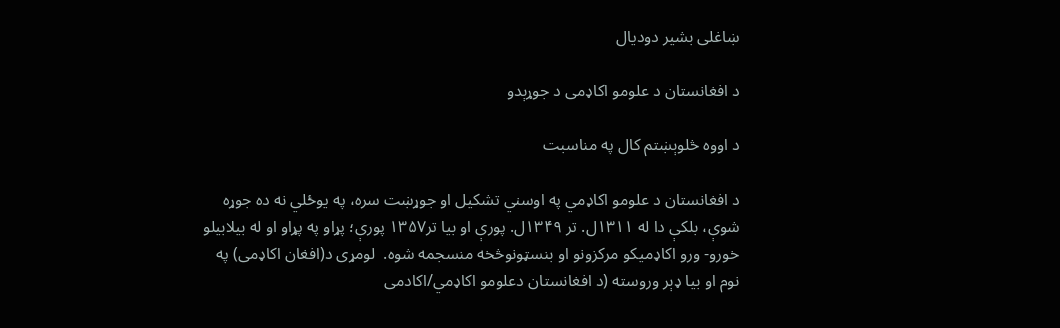ښاغلی بشیر دودیال

د افغانستان د علومو اکاډمی د جوړېدو

د اووه څلوېښتم کال په مناسبت

د افغانستان د علومو اکاډمي په اوسني تشکیل او جوړښت سره، په یوځلي نه ده جوړه شوې، بلکې دا له ۱۳۱۱ل. تر ۱۳۴۹ل. پورې او بیا تر۱۳۵۷ پورې؛ پړاو په پړاو او له بیلابیلو خورو- ورو اکاډمیکو مرکزونو او بنسټونوڅخه منسجمه شوه.  لومړی د(افغان اکاډمی) په نوم او بیا ډېر وروسته (د افغانستان دعلومو اکاډمي/اکادمی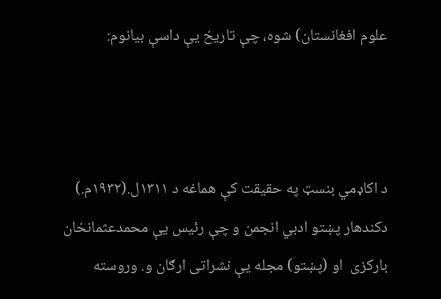علوم افغانستان) شوه، چې تاریخ یې داسې بیانوم:



د اکاډمي بنسټ په حقیقت کې هماغه د ۱۳۱۱ل.(۱۹۳۲م.)  دکندهار پښتو ادبي انجمن و چې رئیس یې محمدعثمانخان بارکزی  او (پښتو) مجله یې نشراتی ارګان و. وروسته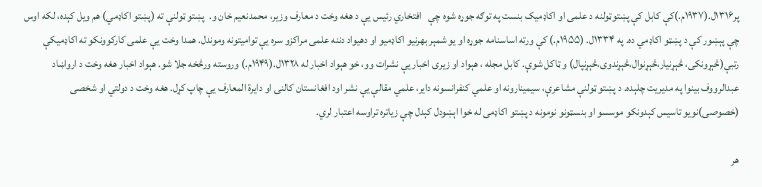پر۱۳۱۶ل.(۱۹۳۷م.)کې کابل کې پښتوټولنه د علمی او اکاډمیک بنست په توګه جوړه شوه چې   افتخاري رئیس یې د هغه وخت د معارف وزیر، محمدنعیم خان و.  پښتو ټولنې ته (پښتو اکاډمي) هم ویل کېده، لکه اوس چې پېښور کې د پښټو اکاډمي ده. په ۱۳۳۴ل. (۱۹۵۵م.) کې ورته اساسنامه جوړه او یو شمېر بهرنیو اکاډمیو او دهیواد دننه علمی مراکزو سره یې توامیتونه وموندل. همدا وخت یې علمی کارکوونکو ته اکاډمیکې رتبې(څېړونکی، څېړنيار،څېړنوال،څېړندوی،څېړنپال) و ټاکل شوې. کابل مجله ، هېواد او زیری اخبار یې نشرات وو، خو هېواد اخبار له ۱۳۲۸ل.(۱۹۴۹م.) وروسته ورڅخه جلا شو. هېواد اخبار هغه وخت د ارواښاد عبدالرووف بینوا په مدیریت چلېده. د پښتو ټولنې مشاعرې، سیمینارونه او علمي کنفرانسونه دایر، علمي مقالې یې نشر اود افغانستان کالنۍ او دایرة المعارف یې چاپ کړل. هغه وخت د دولتي او شخصی (خصوصی)نویو تاسیس کېدونکو موسسو او بنسټونو نومونه د پښتو اکاډمی له خوا اېښودل کېدل چې زیاتره تراوسه اعتبار لري.

هر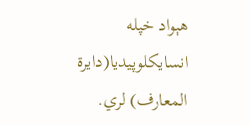هېواد خپله انسایکلوپیدیا(دایرة المعارف) لري.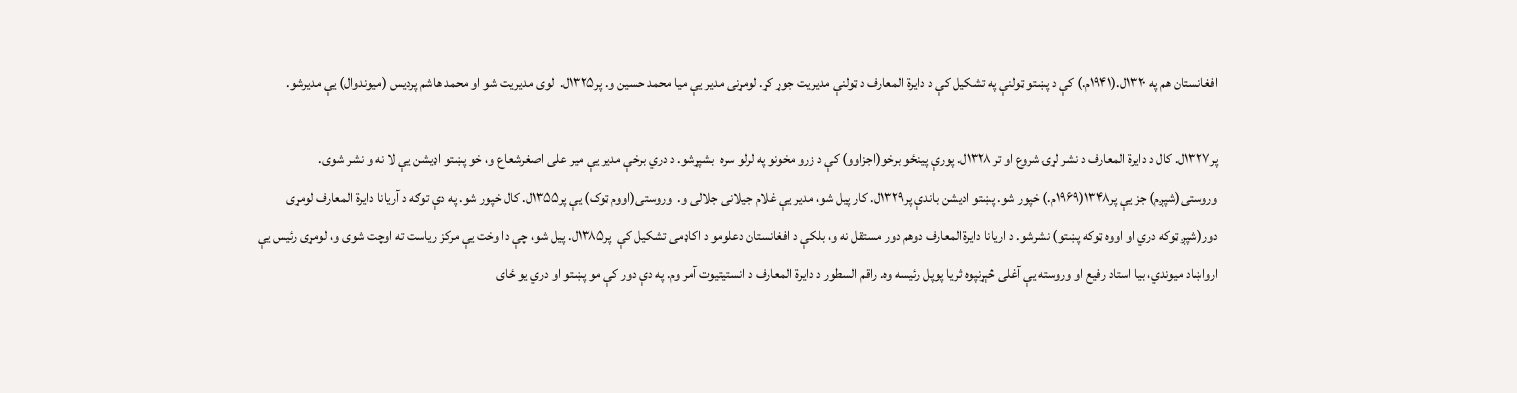افغانستان هم په ۱۳۲۰ل.(۱۹۴۱م.) کې د پښتو ټولنې په تشکیل کې د دایرة المعارف د ټولنې مدیریت جوړ کړ. لومړنی مدیر یې میا محمد حسین و. پر۱۳۲۵ل.  لوی مدیریت شو او محمد هاشم پردیس (میوندوال) یې مدیرشو.

پر۱۳۲۷ل. کال د دایرة المعارف د نشر لړۍ شروع او تر ۱۳۲۸ل. پورې پینځو برخو(اجزاوو) کې د زرو مخونو په لرلو سره  بشپړشو. د دري برخې مدیر یې میر علی اصغرشعاع و، خو پښتو اډیشن یې لا نه و نشر شوی. وروستی(شپږم) جز یې پر۱۳۴۸(۱۹۶۹م.) خپور شو. پښتو ادیشن باندې پر۱۳۲۹ل. کار پیل شو، مدیر یې غلام جیلانی جلالی و.  وروستی(اووم ټوک) یې پر۱۳۵۵ل. کال خپور شو. په دې توګه د آریانا دایرة المعارف لومړی دور(شپږ ټوکه دري او اووه ټوکه پښتو) نشرشو. د اریانا دایرةالمعارف دوهم دور مستقل نه و، بلکې د افغانستان دعلومو د اکاډمی تشکیل کې  پر۱۳۸۵ل. پیل شو، چې دا وخت یې مرکز ریاست ته اوچت شوی و، لومړی رئیس یې ارواښاد میوندي، بیا استاد رفیع او وروسته یې آغلی څېړنپوه ثریا پوپل رئیسه وه. راقم السطور د دایرة المعارف د انستیتیوت آمر وم. په دې دور کې مو پښتو او دري یو ځای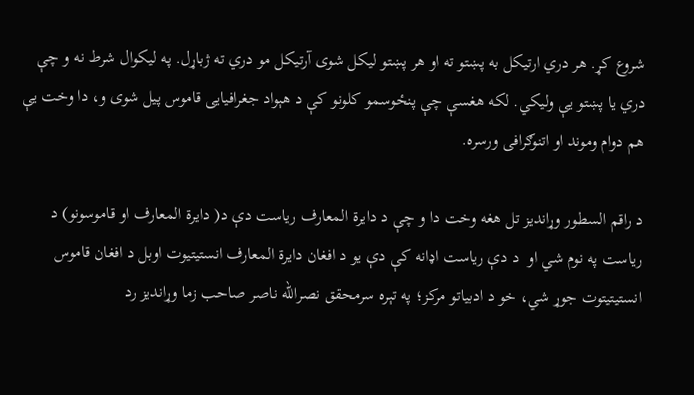شروع کړ. هر دري ارتیکل به پښتو ته او هر پښتو لیکل شوی آرتیکل مو دري ته ژباړل. په لیکوال شرط نه و چې دري یا پښتو یې ولیکي. لکه هغسې چې پنځوسمو کلونو کې د هېواد جغرافیایی قاموس پیل شوی و، دا وخت یې هم دوام وموند او اتنوګرافی ورسره.

د راقم السطور وړاندیز تل هغه وخت دا و چې د دایرة المعارف ریاست دې د( دایرة المعارف او قاموسونو) د ریاست په نوم شي او  د دې ریاست اډانه کې دې یو د افغان دایرة المعارف انستیتیوت اوبل د افغان قاموس انستیتیتوت جوړ شي، خو د ادبیاتو مرکز؛ په تېره سرمحقق نصرالله ناصر صاحب زما وړاندیز رد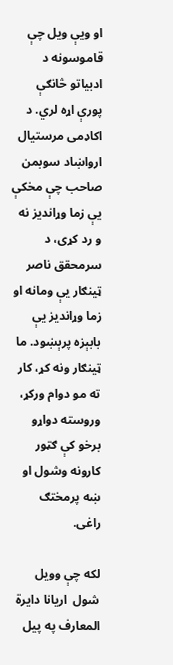او ویې ویل چې قاموسونه د ادبیاتو څانګې پورې اړه لري. د اکاډمی مرستیال ارواښاد سوبمن صاحب چې مخکې یې زما وړاندیز نه و رد کړی، د سرمحقق ناصر ټینګار یې ومانه او زما وړاندیز یې بابېزه پرېښود. ما ټینګار ونه کړ، کار ته مو دوام ورکړ، وروسته دواړو برخو کې ګټور کارونه وشول او ښه پرمختګ راغی.

لکه چې وویل شول  اریانا دایرة المعارف په پیل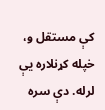کې مستقل و، خپله کړنلاره یې لرله. دې سره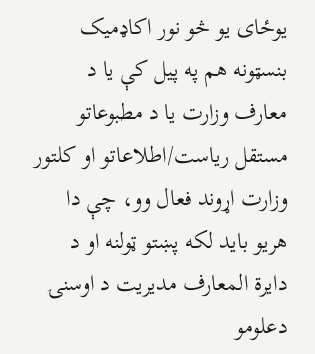یوځای یو څو نور اکاډمیک بنسټونه هم په پیل کې یا د معارف وزارت یا د مطبوعاتو مستقل ریاست/اطلاعاتو او کلتور وزارت اړوند فعال وو، چې دا هریو باید لکه پښتو ټولنه او د دایرة المعارف مدیریت د اوسنۍ دعلومو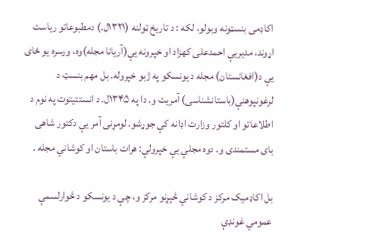اکاډمی بنسټونه وبولو، لکه : د تاریخ ټولنه (۱۳۲۱ل.) دمطبوعاتو ریاست اړوند، مدیریې احمدعلی کهزاد او خپرونه یې(آریانا مجله)وه، ورسره یو ځای یې د(افغانستان) مجله د یونسکو په ژبو خپروله. بل مهم بنسټ د لرغونپوهنې(باستانشناسی) آمریت و. دا په ۱۳۴۵ل. د انستتیتوت په نوم د اطلاعاتو او کلتور وزارت اډانه کې جوړشو. لومړنی آمر یې دکتور شاهی بای مستمندی و. دوه مجلې یې خپرولې: هرات باستان او کوشاني مجله .

بل اکاډمیک مرکز د کوشاني څېړنو مرکز و، چې د یونسکو د څوارلسمې عمومي غونډې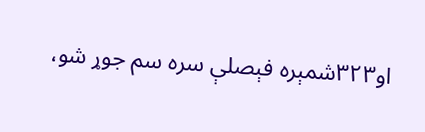او۳۲۳شمېره فېصلې سره سم جوړ شو،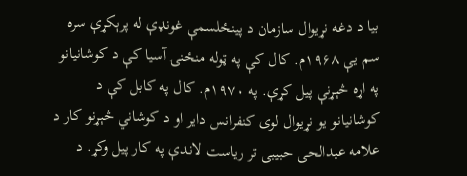بیا د دغه نړیوال سازمان د پینځلسمې غونډې له پرېکړې سره سم یې ۱۹۶۸م. کال کې په ټوله منځنۍ آسیا کې د کوشانیانو په اړه څېړنې پیل کړې. په ۱۹۷۰م. کال په کابل کې د کوشانیانو یو نړیوال لوی کنفرانس دایر او د کوشاني څېړنو کار د علامه عبدالحی حبیبی تر ریاست لاندې په کار پیل وکړ. د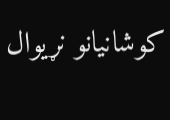کوشانیانو نړیوال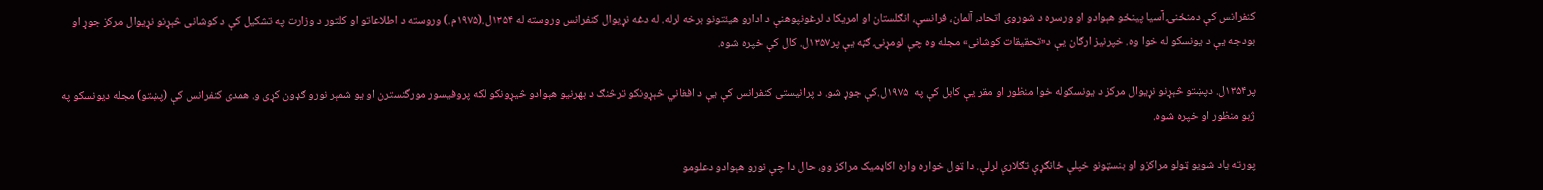کنفرانس کې دمنځنۍ آسیا پینځو هېوادو او ورسره د شوروی اتحاد، آلمان، فرانسې، انګلستان او امریکا د لرغونپوهنې د ادارو هیئتونو برخه لرله. له دغه نړیوال کنفرانس وروسته له ۱۳۵۴ل.(۱۹۷۵م.) وروسته د اطلاعاتو او کلتور د وزارت په تشکیل کې د کوشانی څېړنو نړیوال مرکز جوړ او بودجه یې د یونسکو له خوا وه. خپرنیز ارګان یې د«تحقیقات کوشانی» مجله وه چې لومړنۍ ګڼه یې پر۱۳۵۷ل. کال کې خپره شوه.

پر۱۳۵۴ل. دپښتو څېړنو نړیوال مرکز د یونسکوله خوا منظور او مقر یې کابل کې په  ۱۹۷۵ل.کې جوړ شو. د پرانیستی کنفرانس کې یې د افغاني څېړونکو ترڅنګ د بهرنیو هېوادو څیړونکو لکه پروفیسور مورگنسترن او یو شمېر نورو ګډون کړی و. همدی کنفرانس کې (پښتو) مجله دیونسکو په ژبو منظور او خپره شوه.

پورته یاد شویو ټولو مراکزو او بنسټونو خپلې ځانګړې تګلارې لرلې. دا ټول خواره واره اکاډمیک مراکز وو، حال دا چې نورو هېوادو دعلومو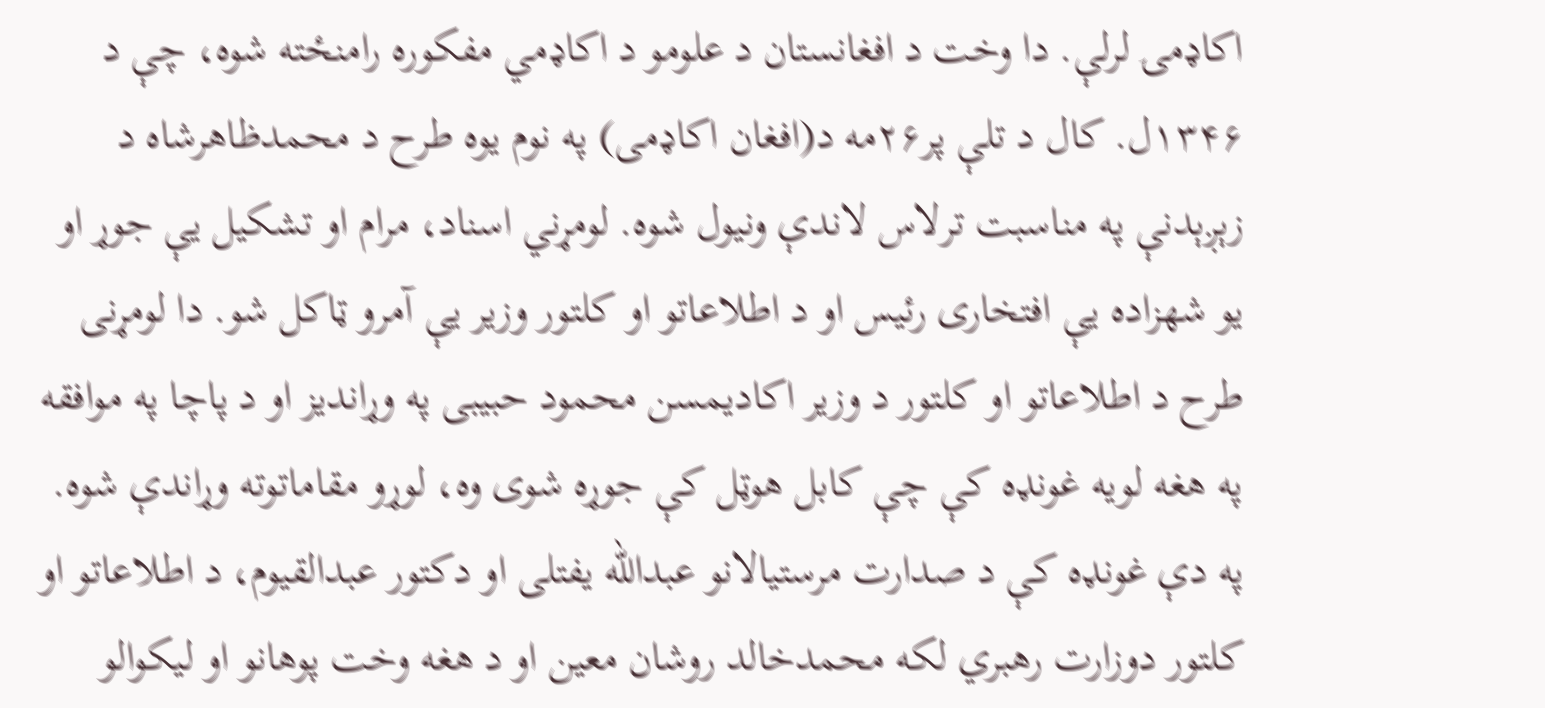اکاډمۍ لرلې. دا وخت د افغانستان د علومو د اکاډمي مفکوره رامنځته شوه، چې د ۱۳۴۶ل. کال د تلې پر۲۶مه د(افغان اکاډمی) په نوم یوه طرح د محمدظاهرشاه د زېږېدنې په مناسبت ترلاس لاندې ونیول شوه. لومړني اسناد، مرام او تشکیل یې جوړ او یو شهزاده یې افتخاری رئیس او د اطلاعاتو او کلتور وزیر یې آمرو ټاکل شو. دا لومړنی طرح د اطلاعاتو او کلتور د وزیر اکادیمسن محمود حبیبی په وړاندیز او د پاچا په موافقه په هغه لویه غونډه کې چې کابل هوټل کې جوړه شوی وه، لوړو مقاماتوته وړاندې شوه. په دې غونډه کې د صدارت مرستیالانو عبدالله یفتلی او دکتور عبدالقیوم، د اطلاعاتو او کلتور دوزارت رهبري لکه محمدخالد روشان معین او د هغه وخت پوهانو او لیکوالو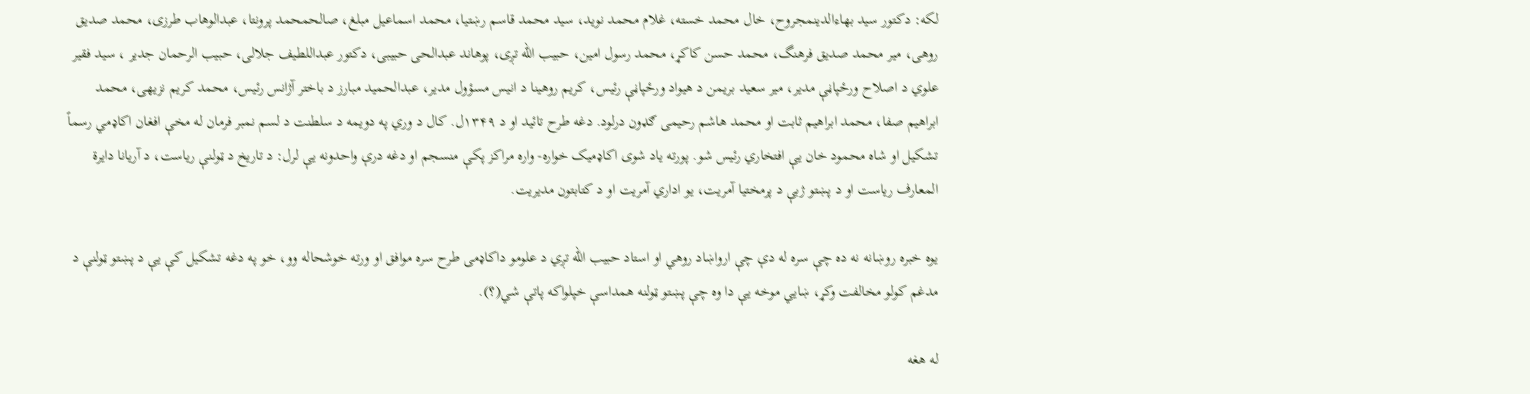لکه: دکتور سید بهاءالدینمجروح، خال محمد خسته، غلام محمد نوید، سید محمد قاسم رښتیا، محمد اسماعیل مبلغ، صالحمحمد پرونتا، عبدالوهاب طرزی، محمد صدیق روهی، میر محمد صدیق فرهنگ، محمد حسن کاکړ، محمد رسول امین، حبیب الله تږی، پوهاند عبدالحی حبیبی، دکتور عبداللطیف جلالی، حبیب الرحمان جدیر ، سید فقیر علوي د اصلاح ورځپاڼې مدیر، میر سعید بریمن د هیواد ورځپاڼې رئیس، کریم روهینا د انیس مسؤول مدیر، عبدالحمید مبارز د باختر آژانس رئیس، محمد کریم نزیهی، محمد ابراهیم صفا، محمد ابراهیم ثابت او محمد هاشم رحیمی ګډون درلود. دغه طرح تائید او د ۱۳۴۹ل. کال د وري په دویمه د سلطنت د لسم نمبر فرمان له مخې افغان اکاډمي رسماً تشکیل او شاه محمود خان یې افتخاري رئیس شو. پورته یاد شوی اکاډمیک خواره- واره مراکز پکې منسجم او دغه درې واحدونه یې لرل: د تاریخ د ټولنې ریاست، د آریانا دایرة المعارف ریاست او د پښتو ژبې د پرمختیا آمریت، یو اداري آمریت او د کتابتون مدیریت.

یوه خبره روښانه نه ده چې سره له دې چې ارواښاد روهي او استاد حبیب الله تږي د علومو داکاډمی طرح سره موافق او ورته خوشحاله وو، خو په دغه تشکیل کې یې د پښتو ټولنې د مدغم کولو مخالفت وکړ، ښايي موخه یې دا وه چې پښتو ټولنه همداسې خپلواکه پاتې شي(؟).

له هغه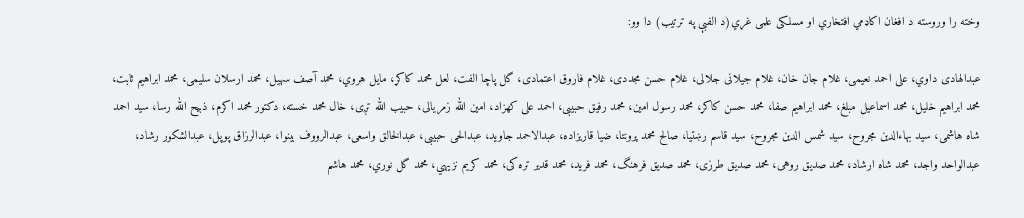وخته را وروسته د افغان اکاډمي افتخاري او مسلکی علمی غړي(د الفبې په ترتیب) دا وو:

عبدالهادی داوي، علی احمد نعیمی، غلام جان خان، غلام جیلانی جلالی، غلام حسن مجددی، غلام فاروق اعتمادی، گل پاچا الفت، لعل محمد کاکړ، مایل هروي، محمد آصف سهیل، محمد ارسلان سلیمی، محمد ابراهیم ثابت، محمد ابراهیم خلیل، محمد اسماعیل مبلغ، محمد ابراهیم صفا، محمد حسن کاکړ، محمد رسول امین، محمد رفیق حبیبی، احمد علی کهزاد، امین الله زمریالی، حبیب الله تږی، خال محمد خسته، دکتور محمد اکرم، ذبیح الله رسا، سید احمد شاه هاشمی، سید بهاءالدین مجروح، سید شمس الدین مجروح، سید قاسم رښتیا، صالح محمد پرونتا، ضیا قاریزاده، عبدالاحمد جاوید، عبدالحی حبیبی، عبدالخالق واسعی، عبدالرووف بینوا، عبدالرزاق پوپل، عبدالشکور رشاد، عبدالواحد واجد، محمد شاه ارشاد، محمد صدیق روهی، محمد صدیق طرزی، محمد صدیق فرهنگ، محمد فرید، محمد قدیر تره کی، محمد کریم نزیهي، محمد گل نوري، محمد هاشم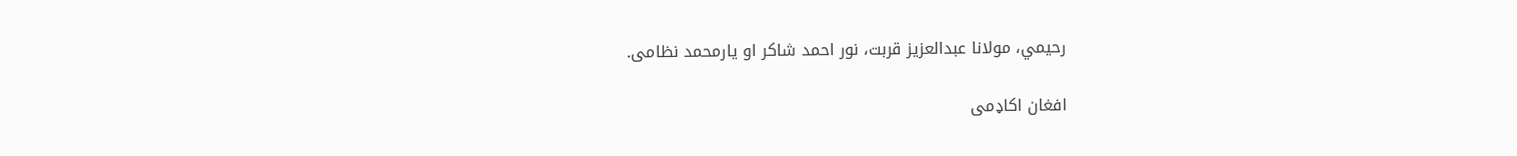رحیمي، مولانا عبدالعزیز قربت، نور احمد شاکر او یارمحمد نظامی.

افغان اکاډمی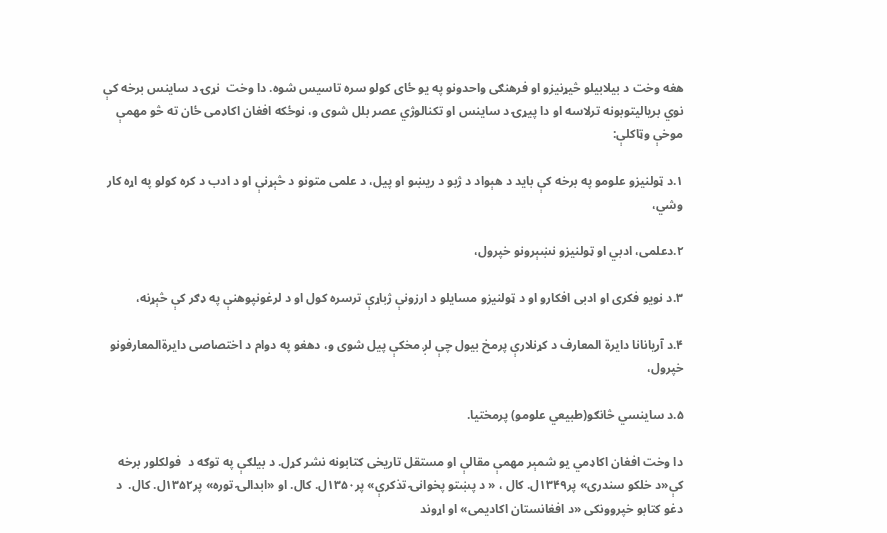هغه وخت د بیلابیلو څیړنیزو او فرهنګی واحدونو په یو ځای کولو سره تاسیس شوه. دا وخت  نړۍ د ساینس برخه کې نوي بریالیتوبونه ترلاسه او دا پیړۍ د ساینس او تکنالوژي عصر بلل شوی و، نوځکه افغان اکاډمی ځان ته څو مهمې موخې وټاکلې:

۱.د ټولنیزو علومو په برخه کې باید د هېواد د ژبو د ریښو او پیل، د علمی متونو د څېړنې او د ادب د کره کولو په اړه کار وشي،

۲.دعلمی، ادبي او ټولنیزو نښېرونو خپرول،

۳.د نویو فکری او ادبی افکارو او د ټولنیزو مسایلو د ارزونې ژباړې ترسره کول او د لرغونپوهنې په ډګر کې څېړنه،

۴.د آریانانا دایرة المعارف د کړنلارې پرمخ بیول چې لږ مخکې پیل شوی و، دهغو په دوام د اختصاصی دایرةالمعارفونو خپرول،

۵.د ساینسي څانګو(طبیعي علومو) پرمختیا.

دا وخت افغان اکاډمي یو شمېر مهمې مقالې او مستقل تاریخی کتابونه نشر کړل. د بیلګې په توګه د  فولکلور برخه کې«د خلکو سندری» پر۱۳۴۹ل. کال ، « د پښتو پخوانۍ تذکرې» پر۱۳۵۰ل. کال. او «ابدالۍ توره» پر۱۳۵۲ل. کال.  د دغو کتابو خپروونکی «د افغانستان اکادیمی» او اړوند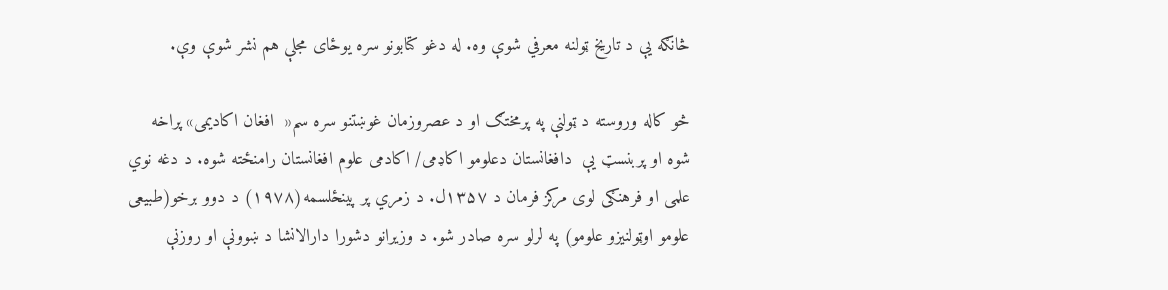څانګه یې د تاریخ ټولنه معرفي شوې وه. له دغو کتابونو سره یوځای مجلې هم نشر شوې وې.

څو کاله وروسته د ټولنې په پرمختګ او د عصروزمان غوښتنو سره سم«  افغان اکادیمی» پراخه شوه او پربنسټ یې  دافغانستان دعلومو اکاډمی/ اکادمی علوم افغانستان رامنځته شوه. د دغه نوي علمی او فرهنګی لوی مرکز فرمان د ۱۳۵۷ل. د زمري پر پينځلسمه(۱۹۷۸) د دوو برخو(طبیعی علومو اوټولنیزو علومو) په لرلو سره صادر شو. د وزیرانو دشورا دارالانشا د ښوونې او روزنې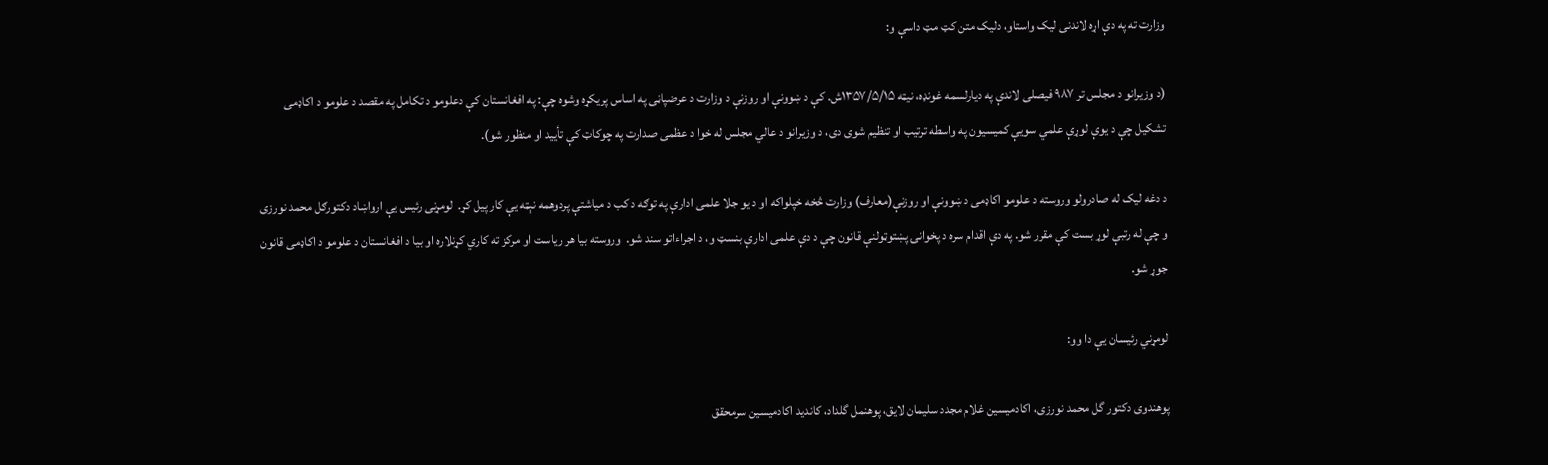وزارت ته په دې اړه لاندنی لیک واستاو، دلیک متن کټ مټ داسې و:

(د وزیرانو د مجلس تر ۹۸۷ فیصلی لاندې په دیارلسمه غونډه، نیټه ۱۳۵۷/۵/۱۵ش. کې د ښوونې او روزنې د وزارت د عرضپاڼی په اساس پریکړه وشوه چې: په افغانستان کې دعلومو د تکامل په مقصد د علومو د اکاډمی تشکیل چې د یوې لوړې علمي سویې کمیسیون په واسطه ترتیب او تنظیم شوی دی، د وزیرانو د عالي مجلس له خوا د عظمی صدارت په چوکاټ کې تأیید او منظور شو).

د دغه لیک له صادرولو وروسته د علومو اکاډمی د ښوونې او روزنې(معارف) وزارت څخه خپلواکه او د یو جلا علمی ادارې په توګه د کب د میاشتې پردوهمه نېټه یې کار پیل کړ.  لومړنی رئیس یې ارواښاد دکتورګل محمد نورزی و چې له رتبې لوړ بست کې مقرر شو. په دې اقدام سره د پخوانۍ پښتوټولنې قانون چې د دې علمی ادارې بنسټ و، د اجراءاتو سند شو.  وروسته بیا هر ریاست او مرکز ته کاري کړنلاره او بیا د افغانستان د علومو د اکاډمی قانون جوړ شو.

لومړني رئیسان یې دا وو:

پوهندوی دکتور گل محمد نورزی، اکادمیسین غلام مجدد سلیمان لایق، پوهنمل گلداد، کاندید اکادمیسین سرمحقق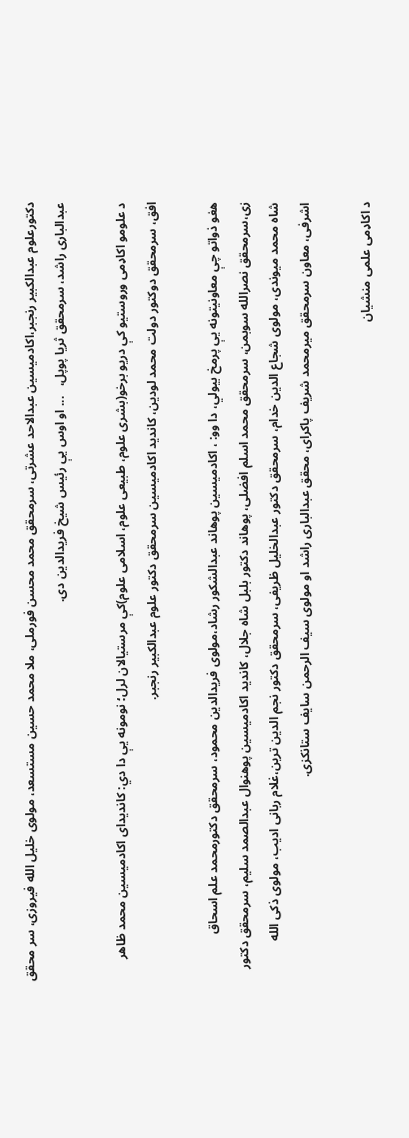دکتورعلوم عبدالکبیر رنجبر،اکادمیسین عبدالاحد عشرتی، سرمحقق محمد محسن فورملی، ملا محمد حسین مستسعد، مولوی خلیل الله فیروزی، سر محقق عبدالباری راشد، سرمحقق ثریا پوپل،   ... او اوس یې رئیس شیخ فریدالدین دی.

د علومو اکاډمی وروستیو کې دریو برخو(بشری علوم، طبیعی علوم، اسلامی علوم)کې مرستیالان لرل؛ نومونه یې دا دي: کاندیدای اکادمیسین محمد ظاهر افق، سرمحقق دوکتور دولت محمد لودین، کاندید اکادمیسین سرمحقق دکتور علوم عبدالکبیر رنجبر.

هغو ذواتو چې معاونیتونه یې پرمخ بیولي، دا وو: ، اکادمیسین پوهاند عبدالشکور رشاد،مولوی فریدالدین محمود، سرمحقق دکتورمحمد علم اسحاق زی،سرمحقق نصرالله سوبمن، سرمحقق محمد اسلم افضلی، پوهاند دکتور بلبل شاه جلال، کاندید اکادمیسین پوهنوال عبدالصمد سلیم، سرمحقق دکتور شاه محمد میوندی، مولوی شجاع الدین خدام، سرمحقق دکتور عبدالخلیل ظریفی، سرمحقق دکتور نجم الدین ترین،غلام ربانی ادیب، مولوی ذکی الله اشرفی، معاون سرمحقق میرمحمد شریف پاکرای، محقق عبدالباری راشد او مولوی سیف الرحمن سایف ستانکزی.

د اکاډمی علمی منشیان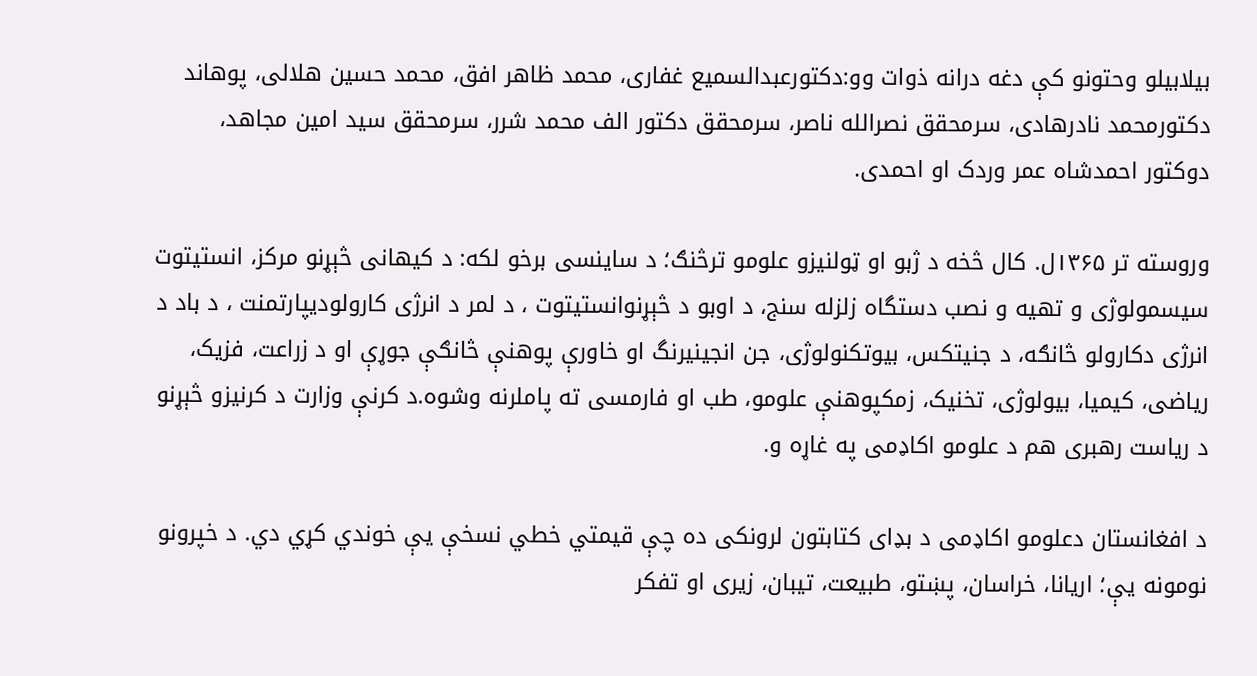بیلابیلو وحتونو کې دغه درانه ذوات وو:دکتورعبدالسمیع غفاری، محمد ظاهر افق، محمد حسین هلالی، پوهاند دکتورمحمد نادرهادی، سرمحقق نصرالله ناصر، سرمحقق دکتور الف محمد شرر، سرمحقق سید امین مجاهد، دوکتور احمدشاه عمر وردک او احمدی.

وروسته تر ۱۳۶۵ل. کال څخه د ژبو او ټولنیزو علومو ترڅنګ؛ د ساینسی برخو لکه: د کیهانی څېړنو مرکز، انستیتوت سیسمولوژی و تهیه و نصب دستگاه زلزله سنج، د اوبو د څېړنوانستیتوت ، د لمر د انرژی کارولودیپارتمنت ، د باد د انرژی دکارولو څانګه، د جنیتکس، بیوتکنولوژی، جن انجینیرنگ او خاورې پوهنې څانګې جوړې او د زراعت، فزیک، ریاضی، کیمیا، بیولوژی، تخنیک، زمکپوهنې علومو، طب او فارمسی ته پاملرنه وشوه.د کرنې وزارت د کرنیزو څېړنو د ریاست رهبری هم د علومو اکاډمی په غاړه و.

د افغانستان دعلومو اکاډمی د بډای کتابتون لرونکی ده چې قیمتي خطي نسخې یې خوندي کړي دي. د خپرونو نومونه یې؛ اریانا، خراسان، پښتو، طبیعت، تیبان، زیری او تفکر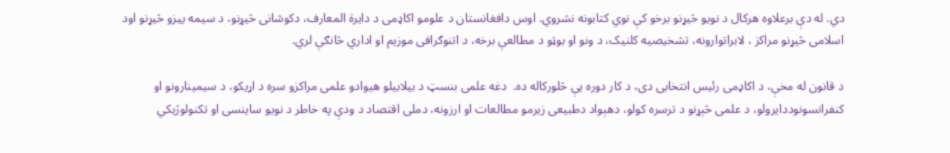دي. له دې برعلاوه هرکال د نویو څیړنو برخو کې نوي کتابونه نشروي. اوس دافغانستان د علومو اکاډمی د دایرة المعارف، دکوشانی څیړنو، د سیمه ییزو څیړنو اود اسلامی څیړنو مراکز ، لابراتوارونه، تشخیصیه کلنیک، د ونو او بوټو د مطالعې برخه، د اتنوګرافی موزیم او اداري څانګې لري.

د قانون له مخې، د اکاډمی رئیس انتخابی دی، د کار دوره یې څلورکاله ده.  دغه علمی بنسټ د بیلابیلو هیوادو علمی مراکزو سره د اړیکو، د سیمینارونو او کنفرانسونوددایرولو، د علمی څېړنو د ترسره کولو، دهېواد دطبیعی زیرمو مطالعات او ارزونه، دملی اقتصاد د ودې په خاطر د نویو ساینسی او تکنولوژیکي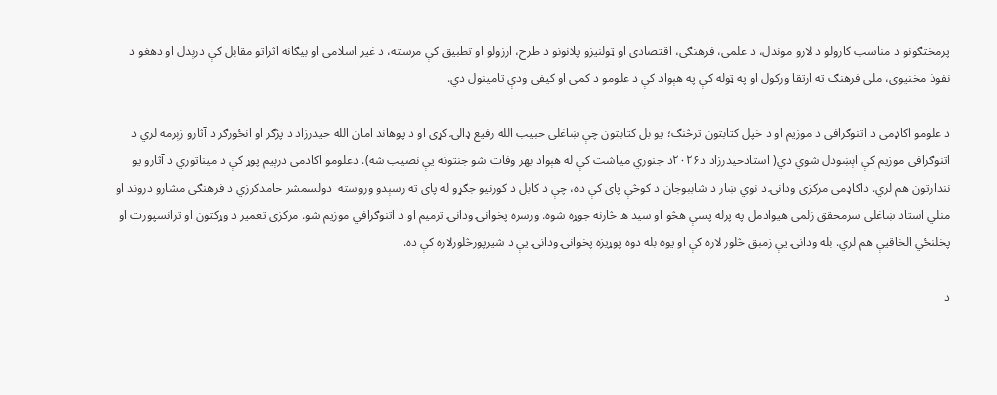پرمختګونو د مناسب کارولو د لارو موندل، د علمی، فرهنګی، اقتصادی او ټولنیزو پلانونو د طرح، ارزولو او تطبیق کې مرسته، د غیر اسلامی او بیګانه اثراتو مقابل کې درېدل او دهغو د نفوذ مخنیوی، ملی فرهنګ ته ارتقا ورکول او په ټوله کې په هېواد کې د علومو د کمی او کیفی ودې تامینول دي.

د علومو اکاډمی د اتنوګرافی د موزیم او د خپل کتابتون ترڅنګ؛ یو بل کتابتون چې ښاغلی حبیب الله رفیع ډالۍ کړی او د پوهاند امان الله حیدرزاد د پژګر او انځورګر د آثارو زېرمه لري د اتنوګرافی موزیم کې اېښودل شوي دي( استادحیدرزاد د۲۰۲۶د جنوري میاشت کې له هېواد بهر وفات شو جنتونه یې نصیب شه). دعلومو اکادمی درېیم پوړ کې د میناتوري د آثارو یو نندارتون هم لري. داکاډمی مرکزی ودانۍ د نوي ښار د شاببوجان د کوڅې پای کې ده، چې د کابل د کورنیو جګړو له پای ته رسېدو وروسته  دولسمشر حامدکرزي د فرهنګی مشارو دروند او منلي استاد ښاغلی سرمحقق زلمی هیوادمل په پرله پسې هڅو او سید ه څارنه جوړه شوه. ورسره پخوانۍ ودانۍ ترمیم او د اتنوګرافي موزیم شو. مرکزی تعمیر د وړکتون او ترانسپورت او پخلنځي الخاقیې هم لري. بله ودانۍ یې زمبق څلور لاره کې او یوه بله دوه پوړیزه پخوانۍ ودانۍ یې د شیرپورڅلورلاره کې ده.

د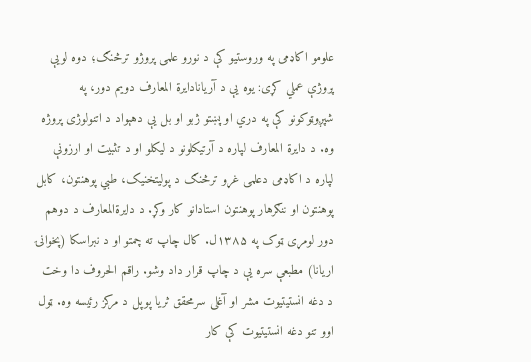علومو اکاډمی په وروستیو کې د نورو علمی پروژو ترڅنګ؛ دوه لویې پروژې عملي کړی: یوه یې د آریانادایرة المعارف دویم دور، په شپږوټوکونو کې په دري او پښتو ژبو او بل یې دهېواد د اتنولوژی پروژه وه. د دایرة المعارف لپاره د آرتیکلونو د لیکلو او د تثبیت او ارزونې لپاره د اکاډمی دعلمی غړو ترڅنګ د پولیتخنیک، طبي پوهنتون، کابل پوهنتون او ننګرهار پوهنتون استادانو کار وکړ. د دایرةالمعارف د دوهم دور لومړی ټوک په ۱۳۸۵ل. کال چاپ ته چمتو او د نبراسکا (پخوانۍ اریانا) مطبعې سره یې د چاپ قرار داد وشو. راقم الحروف دا وخت د دغه انستیتیوت مشر او آغلی سرمحقق ثریا پوپل د مرکز رئیسه وه. ټول اوو تنو دغه انستیتیوت کې کار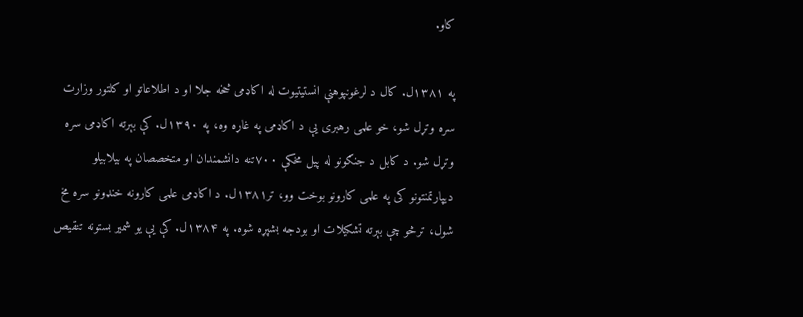کاو.

په ۱۳۸۱ل. کال د لرغونپوهنې انستیتیوت له اکاډمی څخه جلا او د اطلاعاتو او کلتور وزارت سره وتړل شو، خو علمی رهبری یې د اکاډمی په غاړه وه، په ۱۳۹۰ل. کې بېرته اکاډمی سره وتړل شو. د کابل د جنګونو له پیل مخکې ۷۰۰تنه دانشمندان او متخصصان په بیلابیلو دیپارتمنتونو کی په علمی کارونو بوخت وو، تر۱۳۸۱ل. د اکاډمی علمی کارونه خنډونو سره مخ شول، ترڅو چې بېرته تشکیلات او بودجه بشپړه شوه. په ۱۳۸۴ل. کې یې یو شمیر بستونه تنقیص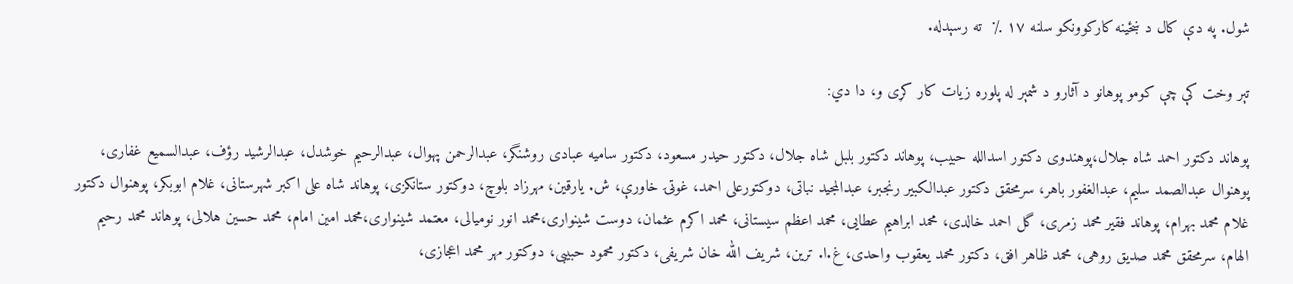شول. په دې کال د ښځینه کارکوونکو سلنه ۱۷ ٪  ته رسېدله.

تېر وخت کې چې کومو پوهانو د آثارو د شمېر له پلوره زیات کار کړی و، دا دي:

پوهاند دکتور احمد شاه جلال،پوهندوی دکتور اسدالله حبیب، پوهاند دکتور بلبل شاه جلال، دکتور حیدر مسعود، دکتور سامیه عبادی روشنگر، عبدالرحمن پهوال، عبدالرحیم خوشدل، عبدالرشید رؤف، عبدالسمیع غفاری، پوهنوال عبدالصمد سلیم، عبدالغفور باهر، سرمحقق دکتور عبدالکبیر رنجبر، عبدالمجید نباتی، دوکتورعلی احمد، غوټۍ خاورې، ش. یارقین، مهرزاد بلوچ، دوکتور ستانکزی، پوهاند شاه علی اکبر شهرستانی، غلام ابوبکر، پوهنوال دکتور غلام محمد بهرام، پوهاند فقیر محمد زمری، گل احمد خالدی، محمد ابراهیم عطایی، محمد اعظم سیستانی، محمد اکرم عثمان، دوست شینواری،محمد انور نومیالی، معتمد شینواری،محمد امین امام، محمد حسین هلالی، پوهاند محمد رحیم الهام، سرمحقق محمد صدیق روهی، محمد ظاهر افق، دکتور محمد یعقوب واحدی، غ.ا. ترین، شریف الله خان شریفی، دکتور محمود حبیبی، دوکتور مهر محمد اعجازی،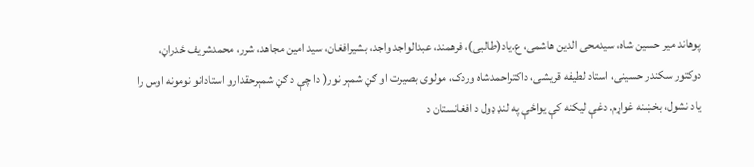پوهاند میر حسین شاه، سیدمحی الدین هاشمی، ع.یاد(طالبی)، فرهمند، عبدالواجد واجد، بشیرافغان، سید امین مجاهد، شرر، محمدشریف ځدراڼ، دوکتور سکندر حسینی، استاد لطیفه قریشی، داکتراحمدشاه وردک، مولوی بصیرت او ګڼ شمېر نور( دا چې د ګڼ شمېرحقدارو استادانو نومونه اوس را یاد نشول، بخښنه غواړم. دغې لیکنه کې یواځې په لنډ ډول د افغانستان د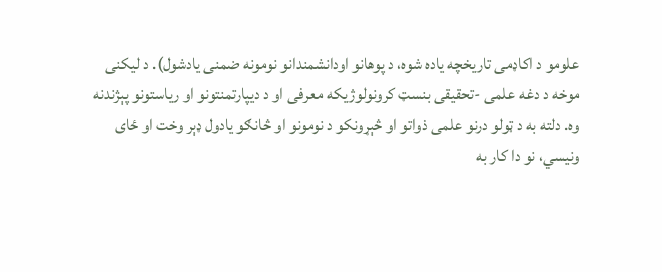علومو د اکاډمی تاریخچه یاده شوه، د پوهانو اودانشمندانو نومونه ضمنی یادشول). د لیکنی موخه د دغه علمی -تحقیقی بنسټ کرونولوژیکه معرفی او د دیپارتمنتونو او ریاستونو پېژندنه وه. دلته به د ټولو درنو علمی ذواتو او څېړونکو د نومونو او څانګو یادول ډېر وخت او ځای ونیسي، نو دا کار به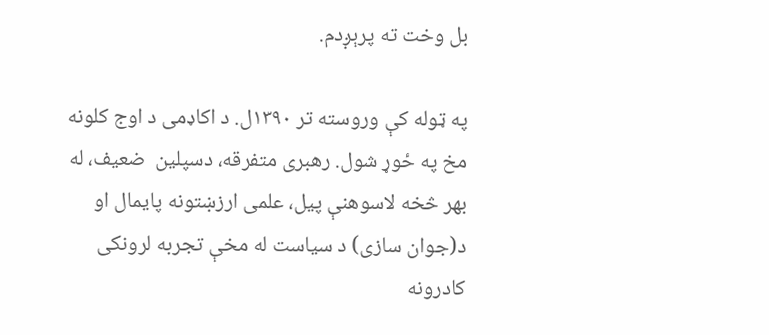بل وخت ته پرېږدم.

په ټوله کې وروسته تر ۱۳۹۰ل. د اکاډمی د اوج کلونه مخ په ځوړ شول. رهبری متفرقه، دسپلین  ضعیف، له بهر څخه لاسوهنې پیل، علمی ارزښتونه پایمال او د(جوان سازی) د سیاست له مخې تجربه لرونکی کادرونه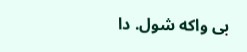بی واکه شول. دا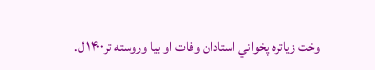وخت زیاتره پخواني استادان وفات او بیا وروسته تر۱۴۰۰ ل.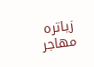زیاتره مهاجر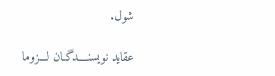شول.

عقاید نویسنــــدگـان لـــزوما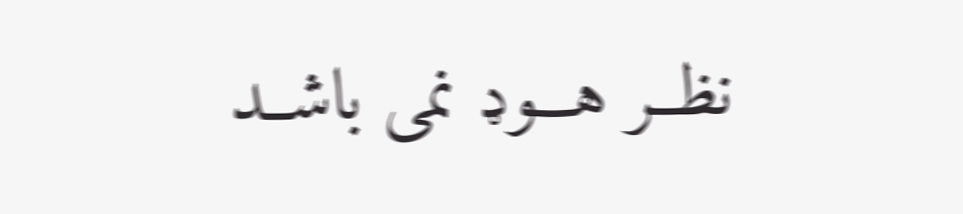نظــر هـــوډ نمی باشــد